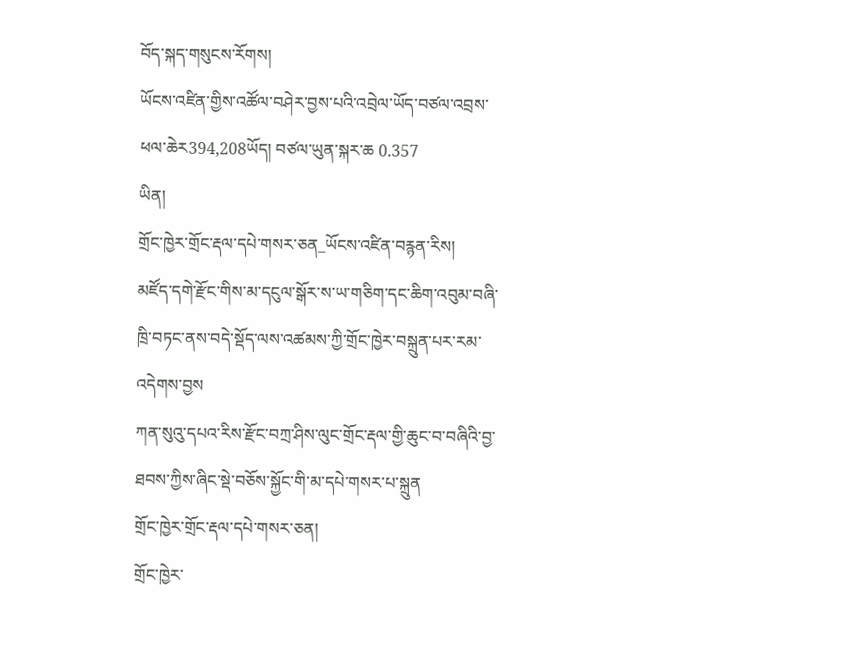བོད་སྐད་གསུངས་རོགས།
ཡོངས་འཛིན་གྱིས་འཚོལ་བཤེར་བྱས་པའི་འབྲེལ་ཡོད་བཙལ་འབྲས་ཕལ་ཆེར394,208ཡོད། བཙལ་ཡུན་སྐར་ཆ 0.357
ཡིན།
གྲོང་ཁྱེར་གྲོང་རྡལ་དཔེ་གསར་ཅན_ཡོངས་འཛིན་བརྙན་རིས།
མཛོད་དགེ་རྫོང་གིས་མ་དངུལ་སྒོར་ས་ཡ་གཅིག་དང་ཆིག་འབུམ་བཞི་ཁྲི་བཏང་ནས་བདེ་སྡོད་ལས་འཚམས་ཀྱི་གྲོང་ཁྱེར་བསྐྲུན་པར་རམ་འདེགས་བྱས
ཀན་སུའུ་དཔའ་རིས་རྫོང་བཀྲ་ཤིས་ལུང་གྲོང་རྡལ་གྱི་ཆུང་བ་བཞིའི་བྱ་ཐབས་ཀྱིས་ཞིང་སྡེ་བཅོས་སྐྱོང་གི་མ་དཔེ་གསར་པ་སྐྲུན
གྲོང་ཁྱེར་གྲོང་རྡལ་དཔེ་གསར་ཅན།
གྲོང་ཁྱེར་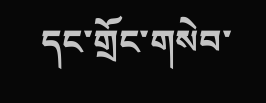དང་གྲོང་གསེབ་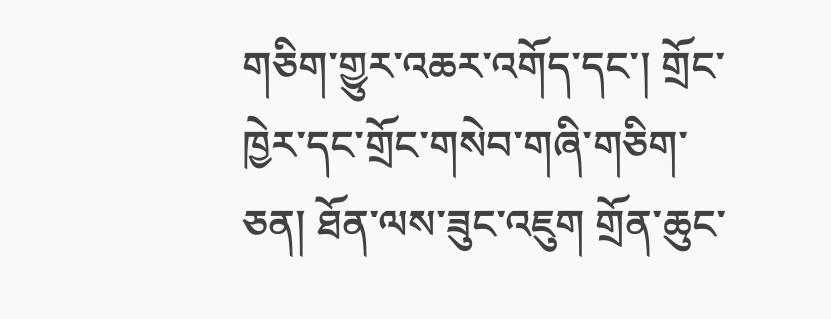གཅིག་གྱུར་འཆར་འགོད་དང་། གྲོང་ཁྱེར་དང་གྲོང་གསེབ་གཞི་གཅིག་ཅན། ཐོན་ལས་ཟུང་འཇུག གྲོན་ཆུང་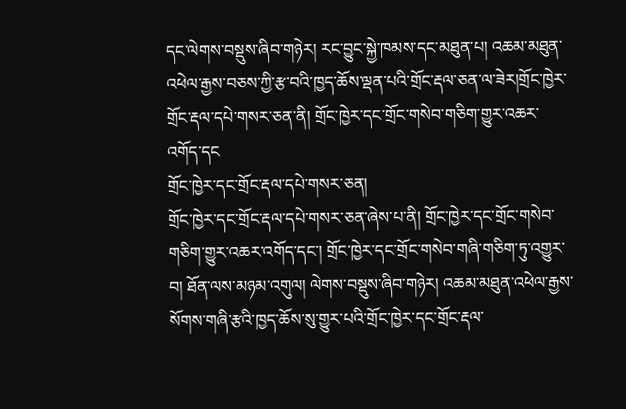དང་ལེགས་བསྡུས་ཞིབ་གཉེར། རང་བྱུང་སྐྱེ་ཁམས་དང་མཐུན་པ། འཆམ་མཐུན་འཕེལ་རྒྱས་བཅས་ཀྱི་རྩ་བའི་ཁྱད་ཆོས་ལྡན་པའི་གྲོང་རྡལ་ཅན་ལ་ཟེར།གྲོང་ཁྱེར་གྲོང་རྡལ་དཔེ་གསར་ཅན་ནི། གྲོང་ཁྱེར་དང་གྲོང་གསེབ་གཅིག་གྱུར་འཆར་འགོད་དང
གྲོང་ཁྱེར་དང་གྲོང་རྡལ་དཔེ་གསར་ཅན།
གྲོང་ཁྱེར་དང་གྲོང་རྡལ་དཔེ་གསར་ཅན་ཞེས་པ་ནི། གྲོང་ཁྱེར་དང་གྲོང་གསེབ་གཅིག་གྱུར་འཆར་འགོད་དང་། གྲོང་ཁྱེར་དང་གྲོང་གསེབ་གཞི་གཅིག་ཏུ་འགྱུར་བ། ཐོན་ལས་མཉམ་འགུལ། ལེགས་བསྡུས་ཞིབ་གཉེར། འཆམ་མཐུན་འཕེལ་རྒྱས་སོགས་གཞི་རྩའི་ཁྱད་ཆོས་སུ་གྱུར་པའི་གྲོང་ཁྱེར་དང་གྲོང་རྡལ་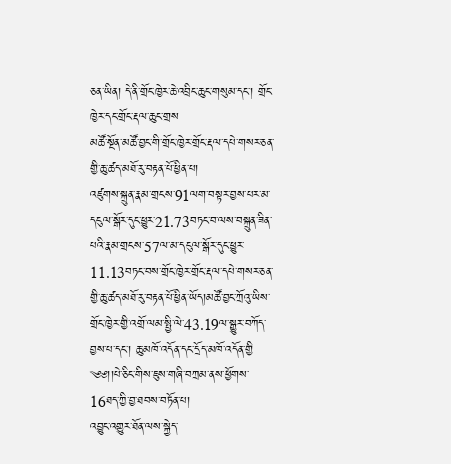ཅན་ཡིན། དེ་ནི་གྲོང་ཁྱེར་ཆེ་འབྲིང་ཆུང་གསུམ་དང་། གྲོང་ཁྱེར་དང་གྲོང་རྡལ་ཆུང་གྲས
མཚོ་སྔོན་མཚོ་བྱང་གི་གྲོང་ཁྱེར་གྲོང་རྡལ་དཔེ་གསར་ཅན་གྱི་ཆུ་ཚད་མཐོ་རུ་བརྟན་པོ་ཕྱིན་པ།
འཛུགས་སྐྲུན་རྣམ་གྲངས་91ལག་བསྟར་བྱས་པར་མ་དངུལ་སྒོར་དུང་ཕྱུར་21.73བཏང་བ་ལས་བསྐྲུན་ཟིན་པའི་རྣམ་གྲངས་57ལ་མ་དངུལ་སྒོར་དུང་ཕྱུར་11.13བཏང་བས་གྲོང་ཁྱེར་གྲོང་རྡལ་དཔེ་གསར་ཅན་གྱི་ཆུ་ཚད་མཐོ་རུ་བརྟན་པོ་ཕྱིན་ཡོད།མཚོ་བྱང་ཀྲོའུ་ཡིས་གྲོང་ཁྱེར་གྱི་འགྲོ་ལམ་སྤྱི་ལེ་43.19ལ་སྒྱུར་བཀོད་བྱས་པ་དང་། ཆུ་མཁོ་འདོན་དང་དྲོད་མཁོ་འདོན་གྱི
༄༅།།པེ་ཅིང་གིས་ཇུས་གཞི་བཀྲམ་ནས་ཕྱོགས་16ཐད་ཀྱི་བྱ་ཐབས་བཏོན་པ།
འབྱུང་འགྱུར་ཐོན་ལས་སྐྱེད་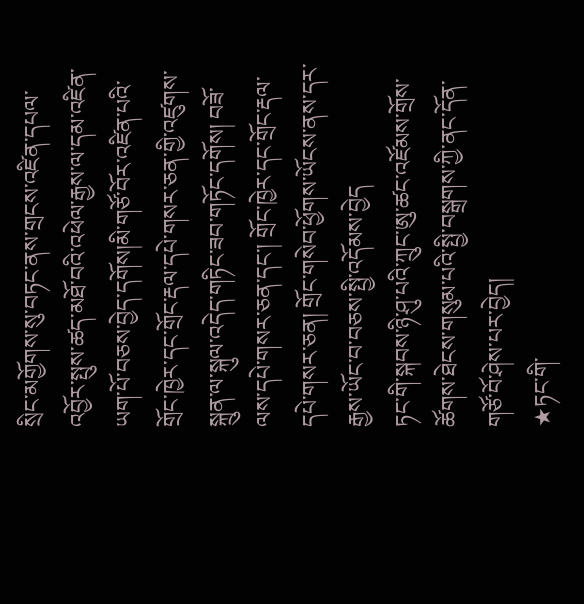སྲིང་མགྱོགས་སུ་བཏང་ནས་གྲངས་འཛིན་དཔལ་འབྱོར་སྤུས་ཚད་མཐོ་བའི་འཕེལ་རྒྱས་ལ་དམ་འཛིན་ཡག་པོ་བཅས་བྱེད་དགོས།མི་གཙོ་བོར་འཛིན་པའི་གྲོང་ཁྱེར་དང་གྲོང་རྡལ་དཔེ་གསར་ཅན་གྱི་འཛུགས་སྐྲུན་ལ་སྐུལ་འདེད་གཏིང་ཟབ་གཏོང་དགོས། བཟོ་ལས་དཔེ་གསར་ཅན་དང་། གྲོང་ཁྱེར་དང་གྲོང་རྡལ་དཔེ་གསར་ཅན། གྲོང་གསེབ་ཕྱོགས་ཡོངས་ནས་དར་རྒྱས་ཡོང་བ་བཅས་སྤྱི་འདོམས་བྱེད
ཏང་གི་སྐབས་ཉི་ཤུ་པའི་ཀྲུང་ཨུ་ཚང་འཛོམས་གྲོས་ཚོགས་ཐེངས་གསུམ་པའི་སྤྱི་བསྒྲགས་ཀྱི་ནང་དོན་གཙོ་བོ་ཤེས་པར་བྱེད།
★ཏང་གི་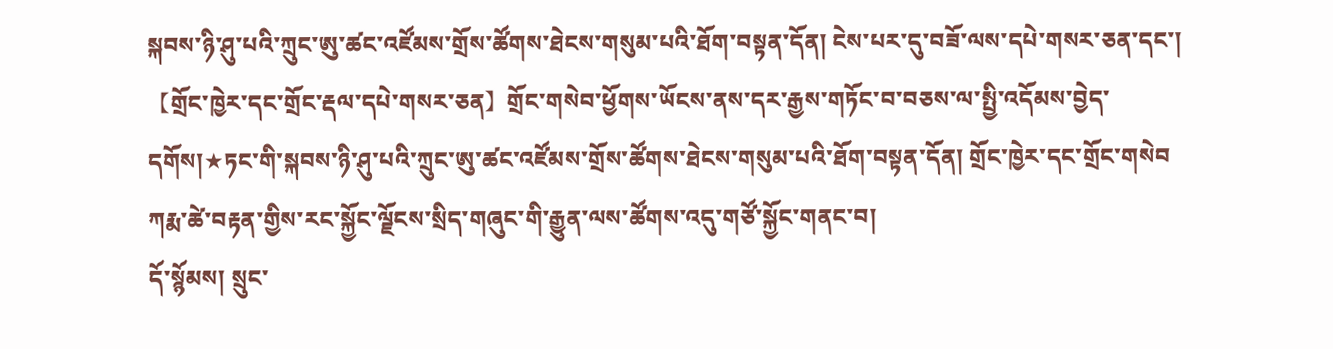སྐབས་ཉི་ཤུ་པའི་ཀྲུང་ཨུ་ཚང་འཛོམས་གྲོས་ཚོགས་ཐེངས་གསུམ་པའི་ཐོག་བསྟན་དོན། ངེས་པར་དུ་བཟོ་ལས་དཔེ་གསར་ཅན་དང་། 【གྲོང་ཁྱེར་དང་གྲོང་རྡལ་དཔེ་གསར་ཅན】གྲོང་གསེབ་ཕྱོགས་ཡོངས་ནས་དར་རྒྱས་གཏོང་བ་བཅས་ལ་སྤྱི་འདོམས་བྱེད་དགོས།★ཏང་གི་སྐབས་ཉི་ཤུ་པའི་ཀྲུང་ཨུ་ཚང་འཛོམས་གྲོས་ཚོགས་ཐེངས་གསུམ་པའི་ཐོག་བསྟན་དོན། གྲོང་ཁྱེར་དང་གྲོང་གསེབ
ཀརྨ་ཚེ་བརྟན་གྱིས་རང་སྐྱོང་ལྗོངས་སྲིད་གཞུང་གི་རྒྱུན་ལས་ཚོགས་འདུ་གཙོ་སྐྱོང་གནང་བ།
དོ་སྙོམས། སྲུང་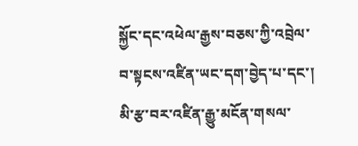སྐྱོང་དང་འཕེལ་རྒྱས་བཅས་ཀྱི་འབྲེལ་བ་སྟངས་འཛིན་ཡང་དག་བྱེད་པ་དང་། མི་རྩ་བར་འཛིན་རྒྱུ་མངོན་གསལ་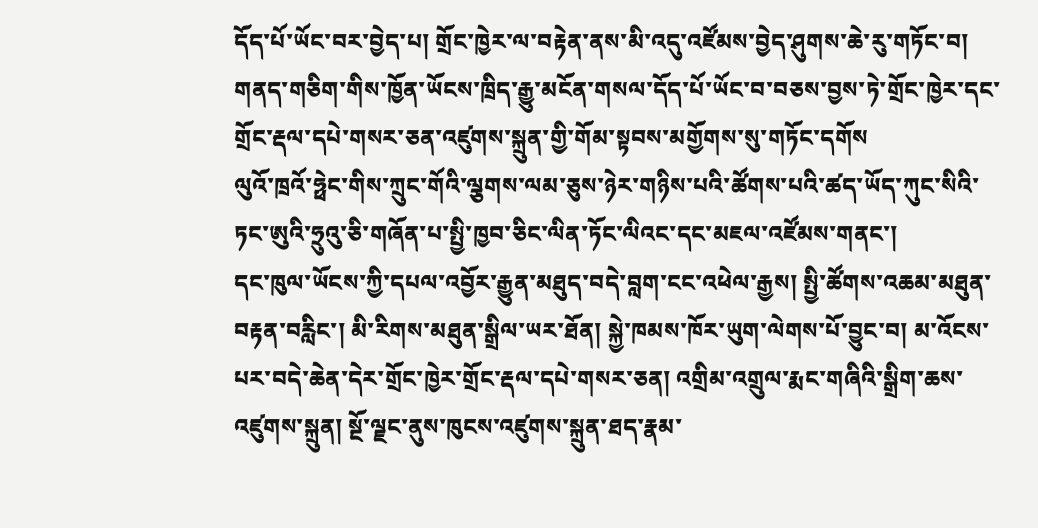དོད་པོ་ཡོང་བར་བྱེད་པ། གྲོང་ཁྱེར་ལ་བརྟེན་ནས་མི་འདུ་འཛོམས་བྱེད་ཤུགས་ཆེ་རུ་གཏོང་བ། གནད་གཅིག་གིས་ཁྱོན་ཡོངས་ཁྲིད་རྒྱུ་མངོན་གསལ་དོད་པོ་ཡོང་བ་བཅས་བྱས་ཏེ་གྲོང་ཁྱེར་དང་གྲོང་རྡལ་དཔེ་གསར་ཅན་འཛུགས་སྐྲུན་གྱི་གོམ་སྟབས་མགྱོགས་སུ་གཏོང་དགོས
ལུའོ་ཁྲའོ་ཧྥེང་གིས་ཀྲུང་གོའི་ལྕགས་ལམ་ཅུས་ཉེར་གཉིས་པའི་ཚོགས་པའི་ཚད་ཡོད་ཀུང་སིའི་ཏང་ཨུའི་ཧྲུའུ་ཅི་གཞོན་པ་སྤྱི་ཁྱབ་ཅིང་ལིན་ཏོང་ལིའང་དང་མཇལ་འཛོམས་གནང་།
དང་ཁུལ་ཡོངས་ཀྱི་དཔལ་འབྱོར་རྒྱུན་མཐུད་བདེ་བླག་ངང་འཕེལ་རྒྱས། སྤྱི་ཚོགས་འཆམ་མཐུན་བརྟན་བརླིང་། མི་རིགས་མཐུན་སྒྲིལ་ཡར་ཐོན། སྐྱེ་ཁམས་ཁོར་ཡུག་ལེགས་པོ་བྱུང་བ། མ་འོངས་པར་བདེ་ཆེན་དེར་གྲོང་ཁྱེར་གྲོང་རྡལ་དཔེ་གསར་ཅན། འགྲིམ་འགྲུལ་རྨང་གཞིའི་སྒྲིག་ཆས་འཛུགས་སྐྲུན། སྔོ་ལྗང་ནུས་ཁུངས་འཛུགས་སྐྲུན་ཐད་རྣམ་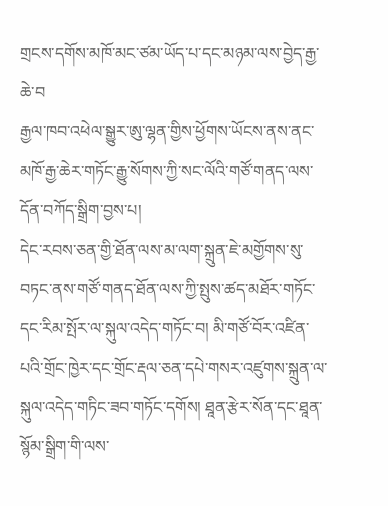གྲངས་དགོས་མཁོ་མང་ཙམ་ཡོད་པ་དང་མཉམ་ལས་བྱེད་རྒྱ་ཆེ་བ
རྒྱལ་ཁབ་འཕེལ་སྒྱུར་ཨུ་ལྷན་གྱིས་ཕྱོགས་ཡོངས་ནས་ནང་མཁོ་རྒྱ་ཆེར་གཏོང་རྒྱུ་སོགས་ཀྱི་སང་ལོའི་གཙོ་གནད་ལས་དོན་བཀོད་སྒྲིག་བྱས་པ།
དེང་རབས་ཅན་གྱི་ཐོན་ལས་མ་ལག་སྐྲུན་ཇེ་མགྱོགས་སུ་བཏང་ནས་གཙོ་གནད་ཐོན་ལས་ཀྱི་སྤུས་ཚད་མཐོར་གཏོང་དང་རིམ་སྤོར་ལ་སྐུལ་འདེད་གཏོང་བ། མི་གཙོ་བོར་འཛིན་པའི་གྲོང་ཁྱེར་དང་གྲོང་རྡལ་ཅན་དཔེ་གསར་འཛུགས་སྐྲུན་ལ་སྐུལ་འདེད་གཏིང་ཟབ་གཏོང་དགོས། ཐཱན་རྩེར་སོན་དང་ཐཱན་སྙོམ་སྒྲིག་གི་ལས་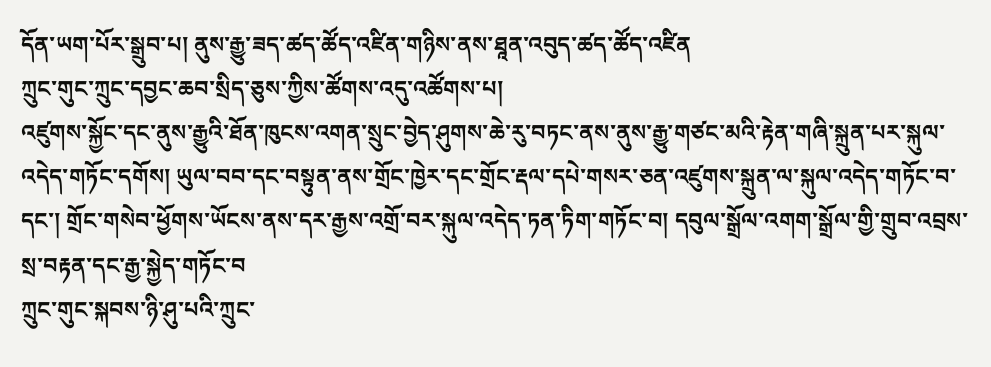དོན་ཡག་པོར་སྒྲུབ་པ། ནུས་རྒྱུ་ཟད་ཚད་ཚོད་འཛིན་གཉིས་ནས་ཐཱན་འབུད་ཚད་ཚོད་འཛིན
ཀྲུང་གུང་ཀྲུང་དབྱང་ཆབ་སྲིད་ཅུས་ཀྱིས་ཚོགས་འདུ་འཚོགས་པ།
འཛུགས་སྐྱོང་དང་ནུས་རྒྱུའི་ཐོན་ཁུངས་འགན་སྲུང་བྱེད་ཤུགས་ཆེ་རུ་བཏང་ནས་ནུས་རྒྱུ་གཙང་མའི་རྟེན་གཞི་སྐྲུན་པར་སྐུལ་འདེད་གཏོང་དགོས། ཡུལ་བབ་དང་བསྟུན་ནས་གྲོང་ཁྱེར་དང་གྲོང་རྡལ་དཔེ་གསར་ཅན་འཛུགས་སྐྲུན་ལ་སྐུལ་འདེད་གཏོང་བ་དང་། གྲོང་གསེབ་ཕྱོགས་ཡོངས་ནས་དར་རྒྱས་འགྲོ་བར་སྐུལ་འདེད་ཏན་ཏིག་གཏོང་བ། དབུལ་སྒྲོལ་འགག་སྒྲོལ་གྱི་གྲུབ་འབྲས་སྲ་བརྟན་དང་རྒྱ་སྐྱེད་གཏོང་བ
ཀྲུང་གུང་སྐབས་ཉི་ཤུ་པའི་ཀྲུང་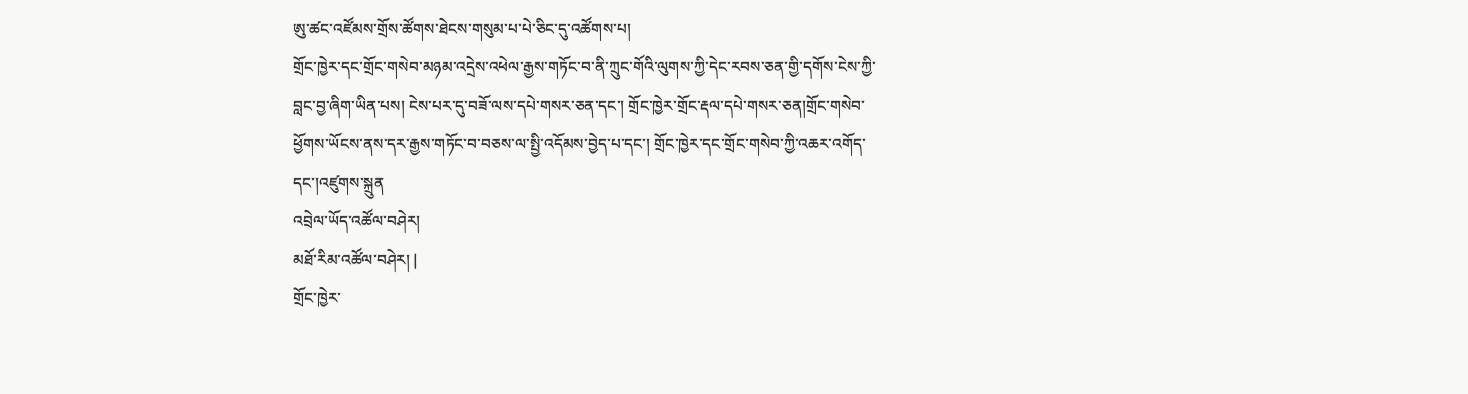ཨུ་ཚང་འཛོམས་གྲོས་ཚོགས་ཐེངས་གསུམ་པ་པེ་ཅིང་དུ་འཚོགས་པ།
གྲོང་ཁྱེར་དང་གྲོང་གསེབ་མཉམ་འདྲེས་འཕེལ་རྒྱས་གཏོང་བ་ནི་ཀྲུང་གོའི་ལུགས་ཀྱི་དེང་རབས་ཅན་གྱི་དགོས་ངེས་ཀྱི་བླང་བྱ་ཞིག་ཡིན་པས། ངེས་པར་དུ་བཟོ་ལས་དཔེ་གསར་ཅན་དང་། གྲོང་ཁྱེར་གྲོང་རྡལ་དཔེ་གསར་ཅན།གྲོང་གསེབ་ཕྱོགས་ཡོངས་ནས་དར་རྒྱས་གཏོང་བ་བཅས་ལ་སྤྱི་འདོམས་བྱེད་པ་དང་། གྲོང་ཁྱེར་དང་གྲོང་གསེབ་ཀྱི་འཆར་འགོད་དང་།འཛུགས་སྐྲུན
འབྲེལ་ཡོད་འཚོལ་བཤེར།
མཐོ་རིམ་འཚོལ་བཤེར། |
གྲོང་ཁྱེར་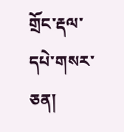གྲོང་རྡལ་དཔེ་གསར་ཅན།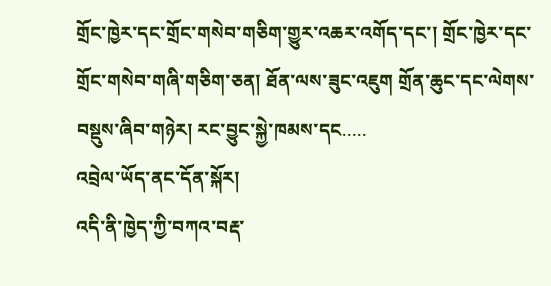གྲོང་ཁྱེར་དང་གྲོང་གསེབ་གཅིག་གྱུར་འཆར་འགོད་དང་། གྲོང་ཁྱེར་དང་གྲོང་གསེབ་གཞི་གཅིག་ཅན། ཐོན་ལས་ཟུང་འཇུག གྲོན་ཆུང་དང་ལེགས་བསྡུས་ཞིབ་གཉེར། རང་བྱུང་སྐྱེ་ཁམས་དང.....
འབྲེལ་ཡོད་ནང་དོན་སྐོར།
འདི་ནི་ཁྱེད་ཀྱི་བཀའ་བརྡ་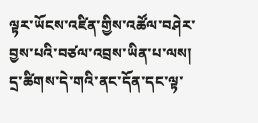ལྟར་ཡོངས་འཛིན་གྱིས་འཚོལ་བཤེར་བྱས་པའི་བཙལ་འབྲས་ཡིན་པ་ལས། དྲ་ཚིགས་དེ་གའི་ནང་དོན་དང་ལྟ་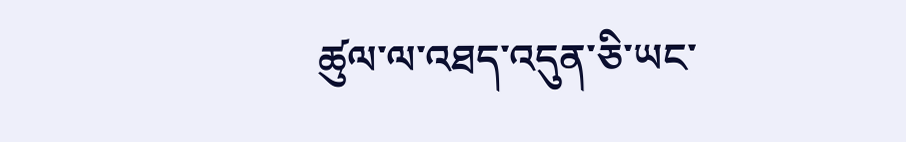ཚུལ་ལ་འཐད་འདུན་ཅི་ཡང་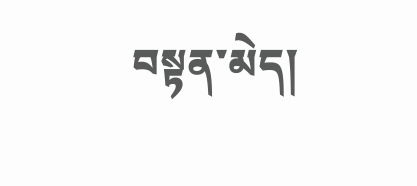བསྟན་མེད།